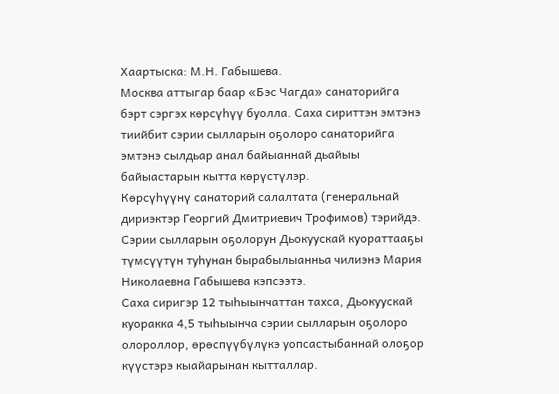Хаартыска: М.Н. Габышева.
Москва аттыгар баар «Бэс Чагда» санаторийга бэрт сэргэх көрсүһүү буолла. Саха сириттэн эмтэнэ тиийбит сэрии сылларын оҕолоро санаторийга эмтэнэ сылдьар анал байыаннай дьайыы байыастарын кытта көрүстүлэр.
Көрсүһүүнү санаторий салалтата (генеральнай дириэктэр Георгий Дмитриевич Трофимов) тэрийдэ. Сэрии сылларын оҕолорун Дьокуускай куораттааҕы түмсүүтүн туһунан бырабылыанньа чилиэнэ Мария Николаевна Габышева кэпсээтэ.
Саха сиригэр 12 тыһыынчаттан тахса, Дьокуускай куоракка 4,5 тыһыынча сэрии сылларын оҕолоро олороллор, өрөспүүбүлүкэ уопсастыбаннай олоҕор күүстэрэ кыайарынан кытталлар.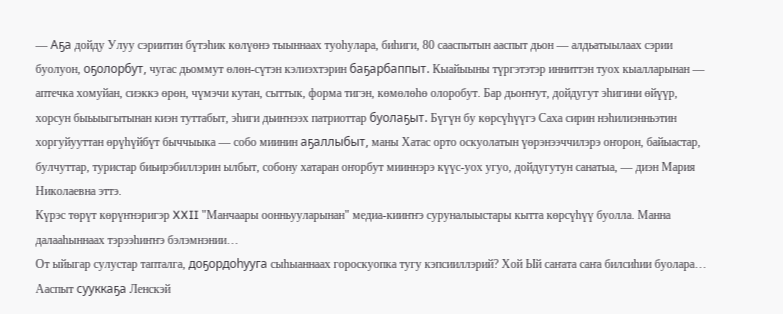— Аҕа дойду Улуу сэриитин бүтэһик көлүөнэ тыыннаах туоһулара, биһиги, 80 сааспытын ааспыт дьон — алдьатыылаах сэрии буолуон, оҕолорбут, чугас дьоммут өлөн-сүтэн кэлиэхтэрин баҕарбаппыт. Кыайыыны түргэтэтэр инниттэн туох кыалларынан — аптечка хомуйан, сиэккэ өрөн, чүмэчи кутан, сыттык, форма тигэн, көмөлөһө олоробут. Бар дьоҥҥут, дойдугут эһигини өйүүр, хорсун быьыыгытынан киэн туттабыт, эһиги дьиҥнээх патриоттар буолаҕыт. Бүгүн бу көрсүһүүгэ Саха сирин нэһилиэнньэтин хоргуйууттан өрүһүйбүт быччыыка — собо миинин аҕаллыбыт, маны Хатас орто оскуолатын үөрэнээччилэрэ оҥорон, байыастар, булчуттар, туристар биьирэбиллэрин ылбыт, собону хатаран оҥорбут мииннэрэ күүс-уох угуо, дойдугутун санатыа, — диэн Мария Николаевна эттэ.
Күрэс төрүт көрүҥнэригэр XXII "Манчаары оонньууларынан" медиа-кииҥҥэ суруналыыстары кытта көрсүһүү буолла. Манна далааһыннаах тэрээһиҥҥэ бэлэмнэнии…
От ыйыгар сулустар тапталга, доҕордоһууга сыһыаннаах гороскуопка тугу кэпсииллэрий? Хой Ый саҥата саҥа билсиһии буолара…
Ааспыт сууккаҕа Ленскэй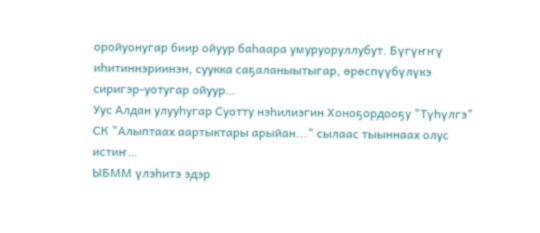оройуонугар биир ойуур баһаара умуруоруллубут. Бүгүҥҥү иһитиннэриинэн, суукка саҕаланыытыгар, өрөспүүбүлүкэ сиригэр-уотугар ойуур…
Уус Алдан улууһугар Суотту нэһилиэгин Хоноҕордооҕу "Түһүлгэ" СК "Алыптаах аартыктары арыйан..." сылаас тыыннаах олус истиҥ…
ЫБММ үлэһитэ эдэр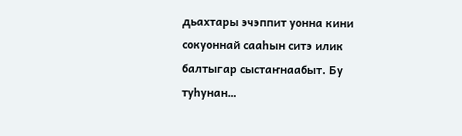дьахтары эчэппит уонна кини сокуоннай сааһын ситэ илик балтыгар сыстаҥнаабыт. Бу туһунан…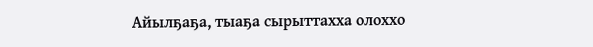Айылҕаҕа, тыаҕа сырыттахха олоххо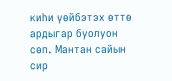киһи үөйбэтэх өттө ардыгар буолуон сөп. Мантан сайын сир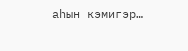аһын кэмигэр…